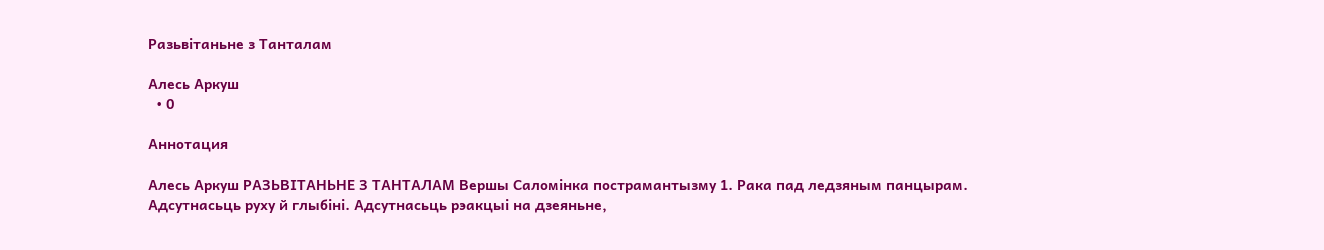Разьвітаньне з Танталам

Алесь Аркуш
  • 0

Аннотация

Алесь Аркуш РАЗЬВІТАНЬНЕ З ТАНТАЛАМ Вершы Саломінка пострамантызму 1. Рака пад ледзяным панцырам. Адсутнасьць руху й глыбіні. Адсутнасьць рэакцыі на дзеяньне,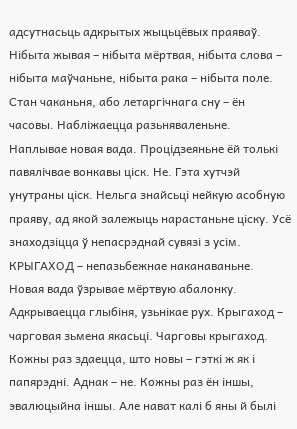адсутнасьць адкрытых жыцьцёвых праяваў. Нібыта жывая – нібыта мёртвая, нібыта слова – нібыта маўчаньне, нібыта рака – нібыта поле. Стан чаканьня, або летаргічнага сну – ён часовы. Набліжаецца разьняваленьне. Наплывае новая вада. Процідзеяньне ёй толькі павялічвае вонкавы ціск. Не. Гэта хутчэй унутраны ціск. Нельга знайсьці нейкую асобную праяву, ад якой залежыць нарастаньне ціску. Усё знаходзіцца ў непасрэднай сувязі з усім. КРЫГАХОД – непазьбежнае наканаваньне. Новая вада ўзрывае мёртвую абалонку. Адкрываецца глыбіня, узьнікае рух. Крыгаход – чарговая зьмена якасьці. Чарговы крыгаход. Кожны раз здаецца, што новы – гэткі ж як і папярэдні. Аднак – не. Кожны раз ён іншы, эвалюцыйна іншы. Але нават калі б яны й былі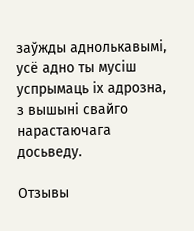заўжды аднолькавымі, усё адно ты мусіш успрымаць іх адрозна, з вышыні свайго нарастаючага досьведу.

Отзывы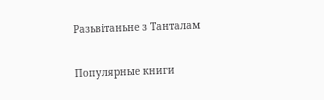Разьвітаньне з Танталам

Популярные книги